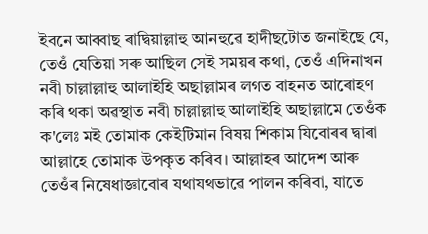ইবনে আব্বাছ ৰাদ্বিয়াল্লাহু আনহুৱে হাদীছটোত জনাইছে যে, তেওঁ যেতিয়া সৰু আছিল সেই সময়ৰ কথা, তেওঁ এদিনাখন নবী চাল্লাল্লাহু আলাইহি অছাল্লামৰ লগত বাহনত আৰোহণ কৰি থকা অৱস্থাত নবী চাল্লাল্লাহু আলাইহি অছাল্লামে তেওঁক ক'লেঃ মই তোমাক কেইটিমান বিষয় শিকাম যিবোৰৰ দ্বাৰা আল্লাহে তোমাক উপকৃত কৰিব। আল্লাহৰ আদেশ আৰু তেওঁৰ নিষেধাজ্ঞাবোৰ যথাযথভাৱে পালন কৰিবা, যাতে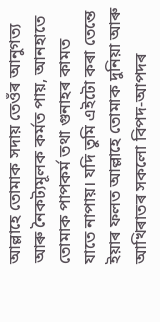আল্লাহে তোমাক সদায় তেওঁৰ আনুগত্য আৰু নৈকট্যমূলক কৰ্মত পায়, আনহাতে তোমাক পাপকৰ্ম তথা গুনাহৰ কামত যাতে নাপায়। যদি তুমি এইটো কৰা তেন্তে ইয়াৰ ফলত আল্লাহে তোমাক দুনিয়া আৰু আখিৰাতৰ সকলো বিপদ-আপদৰ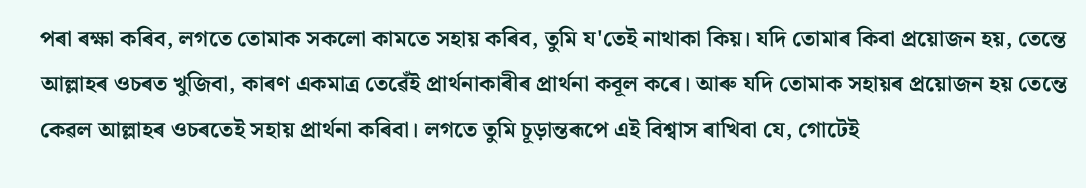পৰা ৰক্ষা কৰিব, লগতে তোমাক সকলো কামতে সহায় কৰিব, তুমি য'তেই নাথাকা কিয়। যদি তোমাৰ কিবা প্ৰয়োজন হয়, তেন্তে আল্লাহৰ ওচৰত খুজিবা, কাৰণ একমাত্ৰ তেৱেঁই প্ৰাৰ্থনাকাৰীৰ প্ৰাৰ্থনা কবূল কৰে। আৰু যদি তোমাক সহায়ৰ প্ৰয়োজন হয় তেন্তে কেৱল আল্লাহৰ ওচৰতেই সহায় প্ৰাৰ্থনা কৰিবা। লগতে তুমি চূড়ান্তৰূপে এই বিশ্বাস ৰাখিবা যে, গোটেই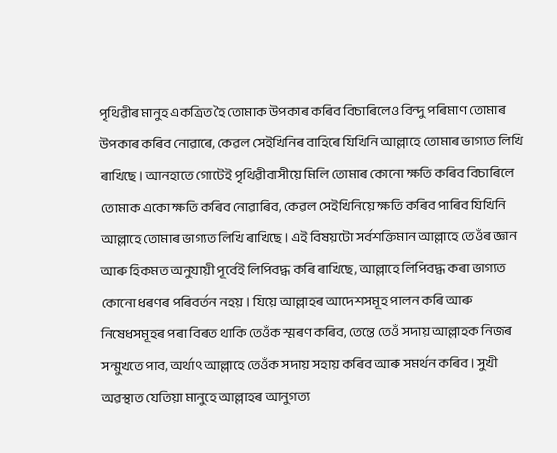পৃথিৱীৰ মানুহ একত্ৰিত হৈ তোমাক উপকাৰ কৰিব বিচাৰিলেও বিন্দু পৰিমাণ তোমাৰ উপকাৰ কৰিব নোৱাৰে, কেৱল সেইখিনিৰ বাহিৰে যিখিনি আল্লাহে তোমাৰ ভাগ্যত লিখি ৰাখিছে। আনহাতে গোটেই পৃথিৱীবাসীয়ে মিলি তোমাৰ কোনো ক্ষতি কৰিব বিচাৰিলে তোমাক একো ক্ষতি কৰিব নোৱাৰিব, কেৱল সেইখিনিয়ে ক্ষতি কৰিব পাৰিব যিখিনি আল্লাহে তোমাৰ ভাগ্যত লিখি ৰাখিছে। এই বিষয়টো সৰ্বশক্তিমান আল্লাহে তেওঁৰ জ্ঞান আৰু হিকমত অনুযায়ী পূৰ্বেই লিপিবদ্ধ কৰি ৰাখিছে, আল্লাহে লিপিবদ্ধ কৰা ভাগ্যত কোনো ধৰণৰ পৰিবৰ্তন নহয়। যিয়ে আল্লাহৰ আদেশসমূহ পালন কৰি আৰু নিষেধসমূহৰ পৰা বিৰত থাকি তেওঁক স্মৰণ কৰিব, তেন্তে তেওঁ সদায় আল্লাহক নিজৰ সন্মুখতে পাব, অৰ্থাৎ আল্লাহে তেওঁক সদায় সহায় কৰিব আৰু সমৰ্থন কৰিব। সুখী অৱস্থাত যেতিয়া মানুহে আল্লাহৰ আনুগত্য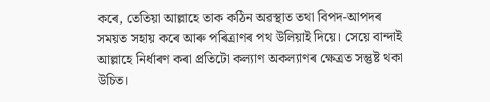কৰে, তেতিয়া আল্লাহে তাক কঠিন অৱস্থাত তথা বিপদ-আপদৰ সময়ত সহায় কৰে আৰু পৰিত্ৰাণৰ পথ উলিয়াই দিয়ে। সেয়ে বান্দাই আল্লাহে নিৰ্ধাৰণ কৰা প্ৰতিটো কল্যাণ অকল্যাণৰ ক্ষেত্ৰত সন্তুষ্ট থকা উচিত।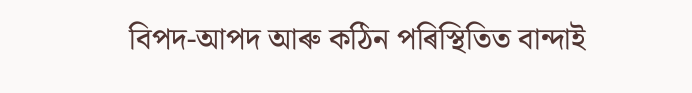বিপদ-আপদ আৰু কঠিন পৰিস্থিতিত বান্দাই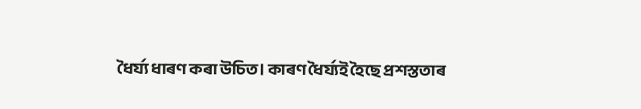ধৈৰ্য্য ধাৰণ কৰা উচিত। কাৰণ ধৈৰ্য্যই হৈছে প্ৰশস্ততাৰ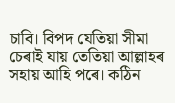চাবি। বিপদ যেতিয়া সীমা চেৰাই যায় তেতিয়া আল্লাহৰ সহায় আহি পৰে। কঠিন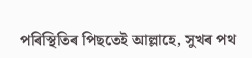পৰিস্থিতিৰ পিছতেই আল্লাহে, সুখৰ পথ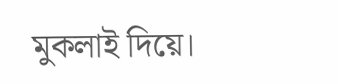মুকলাই দিয়ে।